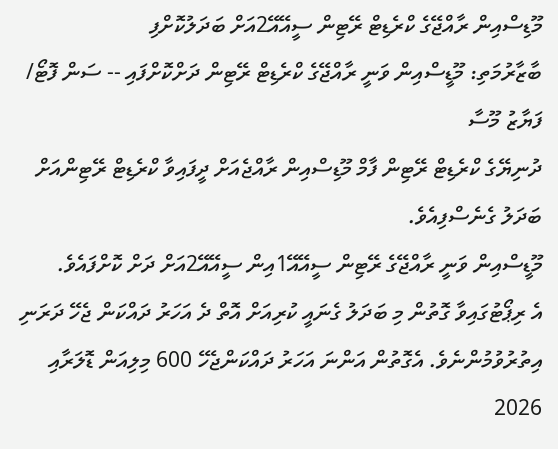މޫޑިސްއިން ރާއްޖޭގެ ކްރެޑިޓް ރޭޓިން ސީއޭއޭ2އަށް ބަދަލުކޮށްފި
ބާޒާރުމަތި: މޫޑީސްއިން ވަނީ ރާއްޖޭގެ ކްރެޑިޓް ރޭޓިން ދަށްކޮށްފައި -- ސަން ފޮޓޯ/ ފަޔާޒު މޫސާ
ދުނިޔޭގެ ކްރެޑިޓް ރޭޓިން ފާމް މޫޑިސްއިން ރާއްޖެއަށް ދީފައިވާ ކްރެޑިޓް ރޭޓިންއަށް ބަދަލު ގެނެސްފިއެވެ.
މޫޑީސްއިން ވަނީ ރާއްޖޭގެ ރޭޓިން ސީއޭއޭ1އިން ސީއޭއޭ2އަށް ދަށް ކޮށްފައެވެ.
އެ ރިޕޯޓުގައިވާ ގޮތުން މި ބަދަލު ގެނައީ ކުރިއަށް އޮތް ދެ އަހަރު ދައްކަން ޖެހޭ ދަރަނި އިތުރުވުމުންނެވެ. އެގޮތުން އަންނަ އަހަރު ދައްކަންޖެހޭ 600 މިލިއަން ޑޮލަރާއި 2026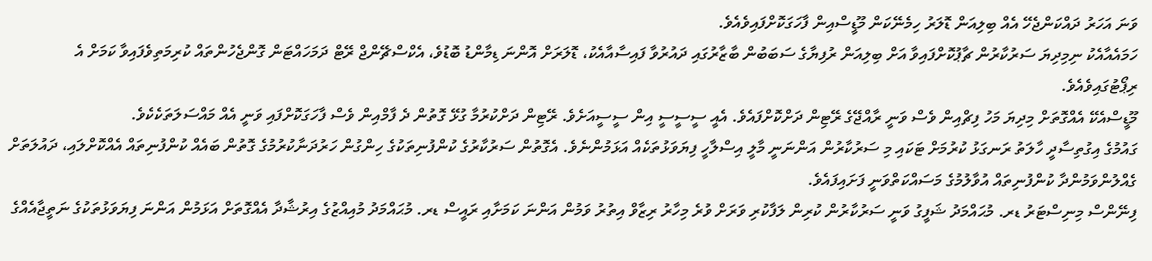ވަނަ އަހަރު ދައްކަންޖެހޭ އެއް ބިލިއަން ޑޮލަރު ހިމެނޭކަން މޫޑީސްއިން ފާހަގަކޮށްފައިވެއެވެ.
ހަމައެއާއެކު ނިމިދިޔަ ސަރުކާރުން ޗާޕުކޮށްފައިވާ އަށް ބިލިއަން ރުފިޔާގެ ސަބަބުން ބާޒާރުގައި ދައުރުވާ ފައިސާއާއެކު، ޑޮލަރަށް އޮންނަ ޑިމާންޑު ބޮޑުވެ، އެކްސްޗޭންޖް ރޭޓް ދަމަހައްޓަން ގޮންޖެހުންތައް ކުރިމަތިވެފައިވާ ކަމަށް އެ ރިޕޯޓުގައިވެއެވެ.
މޫޑީސްއެކޭ އެއްގޮތަށް މިދިޔަ މަހު ފިޗްއިން ވެސް ވަނީ ރާއްޖޭގެ ރޭޓިން ދަށްކޮށްފައެވެ. އެއީ ސީސީސީ އިން ސީސީއަށެވެ. ރޭޓިން ދަށްކުރުމާ ގުޅޭ ގޮތުން ދެ ފާމްއިން ވެސް ފާހަގަކޮށްފައި ވަނީ އެއް މައްސަލަތަކެކެވެ.
ގައުމުގެ އިގުތިސާދީ ހާލަތު ރަނގަޅު ކުރުމަށް ޓަކައި މި ސަރުކާރުން އަންނަނީ މާލީ އިސްލާހީ ފިޔަވަޅުތަކެއް އަޅަމުންނެވެ. އެގޮތުން ސަރުކާރުގެ ކުންފުނިތަކުގެ ހިންގުން ހަރުދަނާކުރުމުގެ ގޮތުން ބައެއް ކުންފުނިތައް އެއްކޮށްލައި، ދައުލަތަށް ގެއްލުންވަމުންދާ ކުންފުނިތައް އުވާލުމުގެ މަސައްކަތްވަނީ ފަށައިފައެވެ.
ފިނޭންސް މިނިސްޓަރު ޑރ. މުޙައްމަދު ޝަފީގު ވަނީ ސަރުކާރުން ކުރިން ލަފާކުރި ވަރަށް ވުރެ މިހާރު ރިޒާވް އިތުރު ވަމުން އަންނަ ކަމަށާއި ރައީސް ޑރ. މުޙައްމަދު މުއިއްޒުގެ އިރުޝާދާ އެއްގޮތަށް އަޅަމުން އަންނަ ފިޔަވަޅުތަކުގެ ނަތީޖާއެއްގެ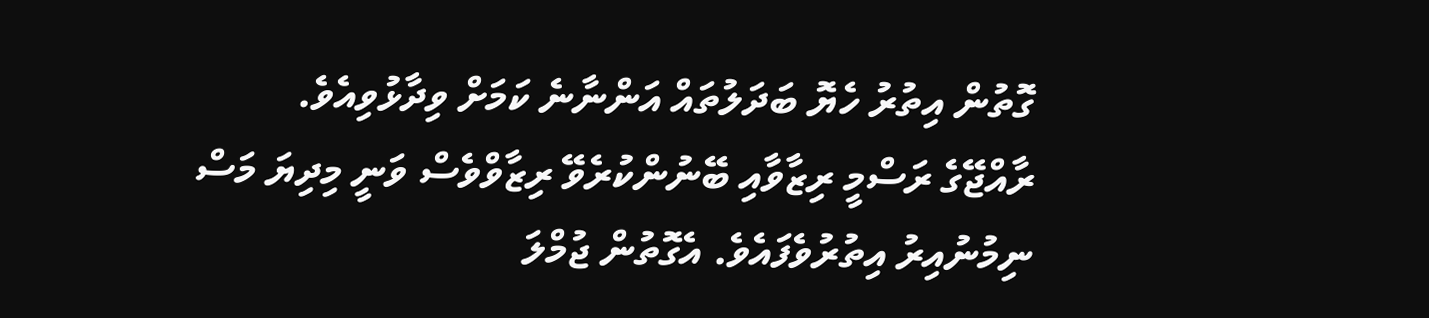ގޮތުން އިތުރު ހެޔޮ ބަދަލުތައް އަންނާނެ ކަމަށް ވިދާޅުވިއެވެ.
ރާއްޖޭގެ ރަސްމީ ރިޒާވާއި ބޭނުންކުރެވޭ ރިޒާވްވެސް ވަނީ މިދިޔަ މަސް ނިމުނުއިރު އިތުރުވެފައެވެ. އެގޮތުން ޖުމްލަ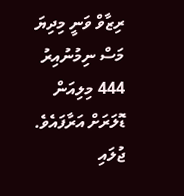ރިޒާވް ވަނީ މިދިޔަ މަސް ނިމުނުއިރު 444 މިލިއަން ޑޮލަރަށް އަރާފައެވެ. ޖުލައި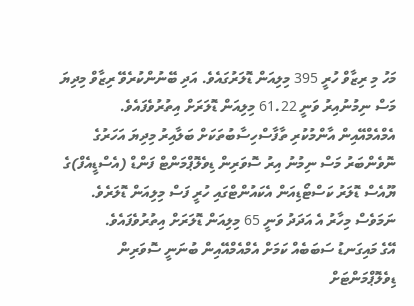މަހު މި ރިޒާވް ހުރީ 395 މިލިއަން ޑޮލަރުގައެވެ. އަދި ބޭނުންކުރެވޭ ރިޒާވް މިދިޔަ މަސް ނިމުނުއިރު ވަނީ 61.22 މިލިއަން ޑޮލަރަށް އިތުރުވެފައެވެ.
އެމްއެމްއޭއިން އާންމުކުރި ތާފާސްހިސާބުތަކަށް ބަލާއިރު މިދިޔަ އަހަރުގެ ނޮވެންބަރު މަސް ނިމުނު އިރު ސޮވަރިން ޑިވެލޮޕްމަންޓް ފަންޑް (އެސްޑީއެފް)ގެ ޔޫއެސް ޑޮލަރު ކަސްޓޯޑިއަން އެކައުންޓްގައި ހުރީ ފަސް މިލިއަން ޑޮލަރެވެ. ނަމަވެސް މިހާރު އެ އަދަދު ވަނީ 65 މިލިއަން ޑޮލަރަށް އިތުރުވެފައެވެ.
އޭގެ މައިގަނޑު ސަބަބެއް ކަމަށް އެމްއެމްއޭއިން ބުނަނީ ސޮވަރިން ޑިވެލޮޕްމަންޓަށް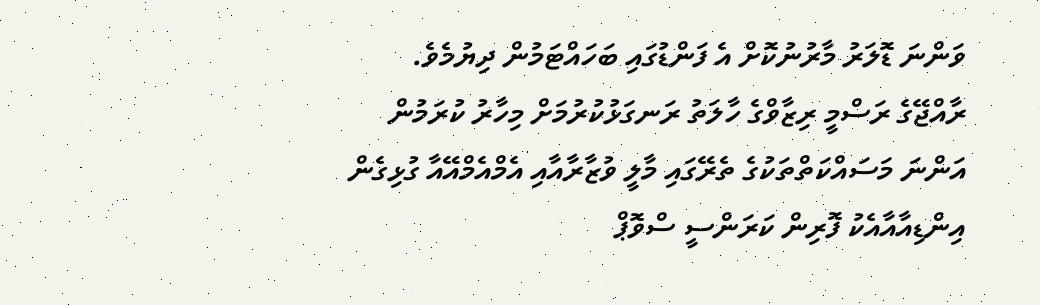ވަންނަ ޑޮލަރު މާރުނުކޮށް އެ ފަންޑުގައި ބަހައްޓަމުން ދިޔުމެވެ.
ރާއްޖޭގެ ރަސްމީ ރިޒާވްގެ ހާލަތު ރަނގަޅުކުރުމަށް މިހާރު ކުރަމުން އަންނަ މަސައްކަތްތަކުގެ ތެރޭގައި މާލީ ވުޒާރާއާއި އެމްއެމްއޭއާ ގުޅިގެން އިންޑިއާއާއެކު ފޮރިން ކަރަންސީ ސްވޮޕް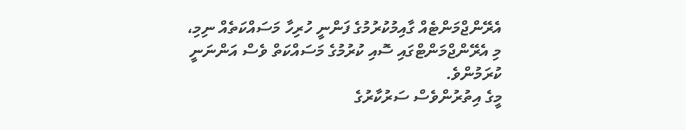އެރޭންޖްމަންޓެއް ގާއިމުކުރުމުގެ ފަންނީ ހުރިހާ މަސައްކަތެއް ނިމި، މި އެރޭންޖްމަންޓްގައި ސޮއި ކުރުމުގެ މަސައްކަތް ވެސް އަންނަނީ ކުރަމުންވެ.
މީގެ އިތުރުންވެސް ސަރުކާރުގެ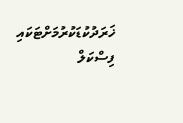ޚަރަދުކުޑަކުރުމަށްޓަކައި ފިސްކަލް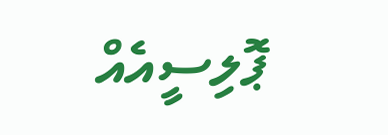ޕޮލިސީއެއް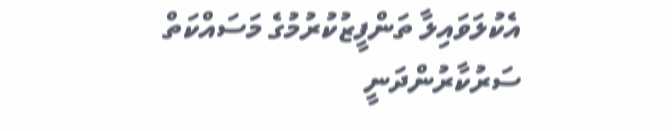އެކުލަވައިލާ ތަންފީޒުކުރުމުގެ މަސައްކަތް ސަރުކާރުންދަނީ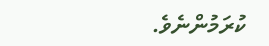ކުރަމުންނެވެ.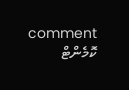comment ކޮމެންޓް